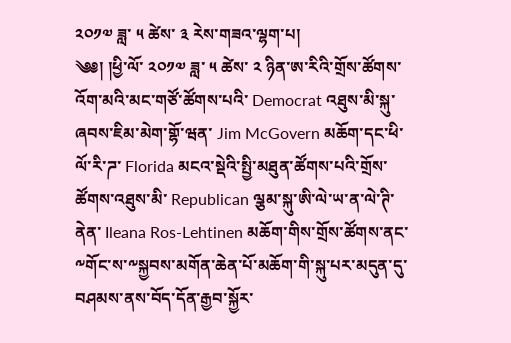༢༠༡༧ ཟླ་ ༥ ཚེས་ ༣ རེས་གཟའ་ལྷག་པ།
༄༅། །ཕྱི་ལོ་ ༢༠༡༧ ཟླ་ ༥ ཚེས་ ༢ ཉིན་ཨ་རིའི་གྲོས་ཚོགས་འོག་མའི་མང་གཙོ་ཚོགས་པའི་ Democrat འཐུས་མི་སྐུ་ཞབས་ཇིམ་མེག་གྷོ་ཝན་ Jim McGovern མཆོག་དང་ཕི་ལོ་རི་ཌ་ Florida མངའ་སྡེའི་སྤྱི་མཐུན་ཚོགས་པའི་གྲོས་ཚོགས་འཐུས་མི་ Republican ལྕམ་སྐུ་ཨི་ལེ་ཡ་ན་ལེ་ཊི་ནེན་ Ileana Ros-Lehtinen མཆོག་གིས་གྲོས་ཚོགས་ནང་༸གོང་ས་༸སྐྱབས་མགོན་ཆེན་པོ་མཆོག་གི་སྐུ་པར་མདུན་དུ་བཤམས་ནས་བོད་དོན་རྒྱབ་སྐྱོར་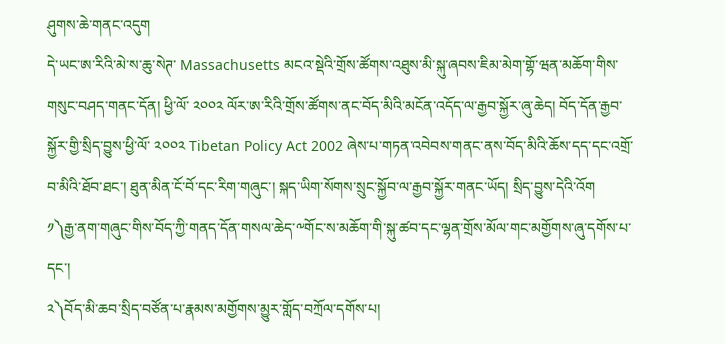ཤུགས་ཆེ་གནང་འདུག
དེ་ཡང་ཨ་རིའི་མེ་ས་ཆུ་སེཊ་ Massachusetts མངའ་སྡེའི་གྲོས་ཚོགས་འཐུས་མི་སྐུ་ཞབས་ཇིམ་མེག་གྷོ་ཝན་མཆོག་གིས་གསུང་བཤད་གནང་དོན། ཕྱི་ལོ་ ༢༠༠༢ ལོར་ཨ་རིའི་གྲོས་ཚོགས་ནང་བོད་མིའི་མངོན་འདོད་ལ་རྒྱབ་སྐྱོར་ཞུ་ཆེད། བོད་དོན་རྒྱབ་སྐྱོར་གྱི་སྲིད་བྱུས་ཕྱི་ལོ་ ༢༠༠༢ Tibetan Policy Act 2002 ཞེས་པ་གཏན་འབེབས་གནང་ནས་བོད་མིའི་ཆོས་དད་དང་འགྲོ་བ་མིའི་ཐོབ་ཐང་། ཐུན་མིན་ངོ་བོ་དང་རིག་གཞུང་། སྐད་ཡིག་སོགས་སྲུང་སྐྱོབ་ལ་རྒྱབ་སྐྱོར་གནང་ཡོད། སྲིད་བྱུས་དེའི་འོག
༡༽རྒྱ་ནག་གཞུང་གིས་བོད་ཀྱི་གནད་དོན་གསལ་ཆེད་༸གོང་ས་མཆོག་གི་སྐུ་ཚབ་དང་ལྷན་གྲོས་མོལ་གང་མགྱོགས་ཞུ་དགོས་པ་དང་།
༢༽བོད་མི་ཆབ་སྲིད་བཙོན་པ་རྣམས་མགྱོགས་མྱུར་གློད་བཀྲོལ་དགོས་པ།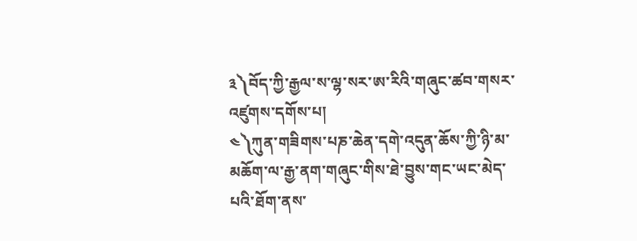༣༽བོད་ཀྱི་རྒྱལ་ས་ལྷ་སར་ཨ་རིའི་གཞུང་ཚབ་གསར་འཛུགས་དགོས་པ།
༤༽ཀུན་གཟིགས་པཎ་ཆེན་དགེ་འདུན་ཆོས་ཀྱི་ཉི་མ་མཆོག་ལ་རྒྱ་ནག་གཞུང་གིས་ཐེ་བྱུས་གང་ཡང་མེད་པའི་ཐོག་ནས་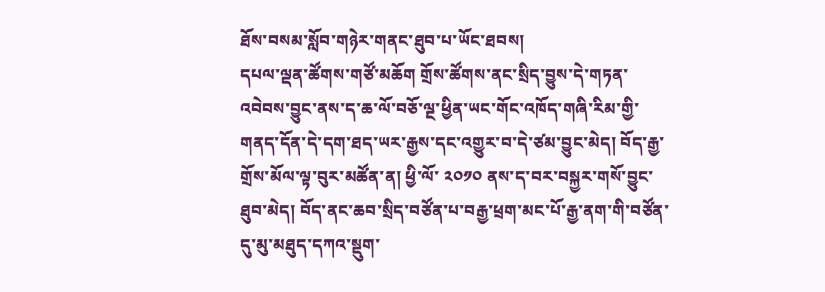ཐོས་བསམ་སློབ་གཉེར་གནང་ཐུབ་པ་ཡོང་ཐབས།
དཔལ་ལྡན་ཚོགས་གཙོ་མཆོག གྲོས་ཚོགས་ནང་སྲིད་བྱུས་དེ་གཏན་འབེབས་བྱུང་ནས་ད་ཆ་ལོ་བཅོ་ལྔ་ཕྱིན་ཡང་གོང་འཁོད་གཞི་རིམ་གྱི་གནད་དོན་དེ་དག་ཐད་ཡར་རྒྱས་དང་འགྱུར་བ་དེ་ཙམ་བྱུང་མེད། བོད་རྒྱ་གྲོས་མོལ་ལྟ་བུར་མཚོན་ན། ཕྱི་ལོ་ ༢༠༡༠ ནས་ད་བར་བསྐྱར་གསོ་བྱུང་ཐུབ་མེད། བོད་ནང་ཆབ་སྲིད་བཙོན་པ་བརྒྱ་ཕྲག་མང་པོ་རྒྱ་ནག་གི་བཙོན་དུ་མུ་མཐུད་དཀའ་སྡུག་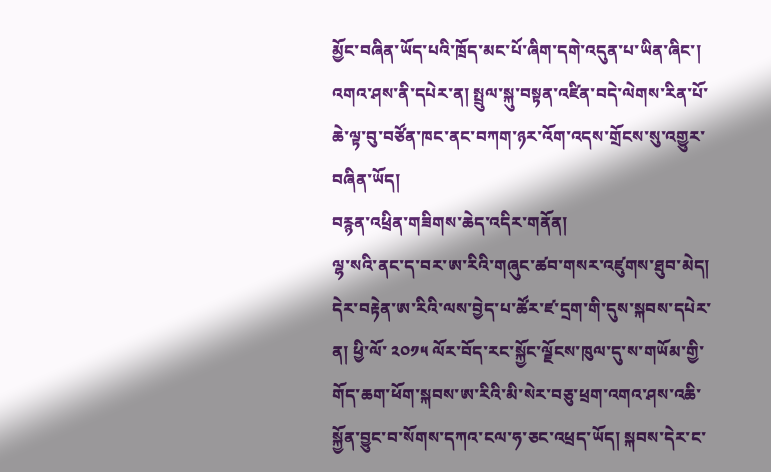མྱོང་བཞིན་ཡོད་པའི་ཁྲོད་མང་པོ་ཞིག་དགེ་འདུན་པ་ཡིན་ཞིང་། འགའ་ཤས་ནི་དཔེར་ན། སྤྲུལ་སྐུ་བསྟན་འཛིན་བདེ་ལེགས་རིན་པོ་ཆེ་ལྟ་བུ་བཙོན་ཁང་ནང་བཀག་ཉར་འོག་འདས་གྲོངས་སུ་འགྱུར་བཞིན་ཡོད།
བརྙན་འཕྲིན་གཟིགས་ཆེད་འདིར་གནོན།
ལྷ་སའི་ནང་ད་བར་ཨ་རིའི་གཞུང་ཚབ་གསར་འཛུགས་ཐུབ་མེད། དེར་བརྟེན་ཨ་རིའི་ལས་བྱེད་པ་ཚོར་ཛ་དྲག་གི་དུས་སྐབས་དཔེར་ན། ཕྱི་ལོ་ ༢༠༡༥ ལོར་བོད་རང་སྐྱོང་ལྗོངས་ཁུལ་དུ་ས་གཡོམ་གྱི་གོད་ཆག་ཕོག་སྐབས་ཨ་རིའི་མི་སེར་བཅུ་ཕྲག་འགའ་ཤས་འཆི་སྐྱོན་བྱུང་བ་སོགས་དཀའ་ངལ་ཧ་ཅང་འཕྲད་ཡོད། སྐབས་དེར་ང་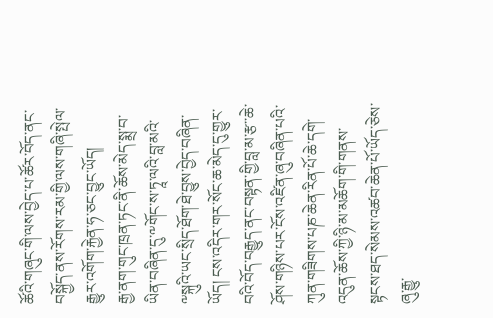ཚོའི་གཞུང་གི་ལས་བྱེད་པ་ཚོར་བོད་ནང་བསྐྱོད་ནས་རོགས་རམ་གྱི་ལས་གཞི་སྤེལ་རྒྱུར་འགོག་རྐྱེན་ཧ་ཅང་བྱུང་ཡོད།
རྒྱ་ནག་གུང་ཁྲན་ཏང་ནི་ཆོས་མེད་སྨྲ་བ་ཡིན་བཞིན་དུ་༸གོང་ས་ཏཱ་ལའི་བླ་མའི་༸སྐུའི་ཡང་སྲིད་ཐོག་ཐེ་བྱུས་བྱེད་བཞིན་ཡོད། ངས་འདིར་གར་སོང་ཆ་མེད་དུ་གྱུར་བའི་བོད་བརྒྱུད་ནང་བསྟན་གྱི་བླ་མ་རྩ་་ཆེ་ཤོས་གཉིས་པར་ངོས་འཛིན་ཞུ་བཞིན་པའི་ཀུན་གཟིགས་པཎ་ཆེན་རིན་པོ་ཆེ་དགེ་འདུན་ཆོས་ཀྱི་ཉི་མ་མཆོག་གི་གནས་སྟངས་ཐད་སེམས་འཚབ་ཆེན་པོ་ཡོད་ཅེས་ཞུ་རྒྱུ་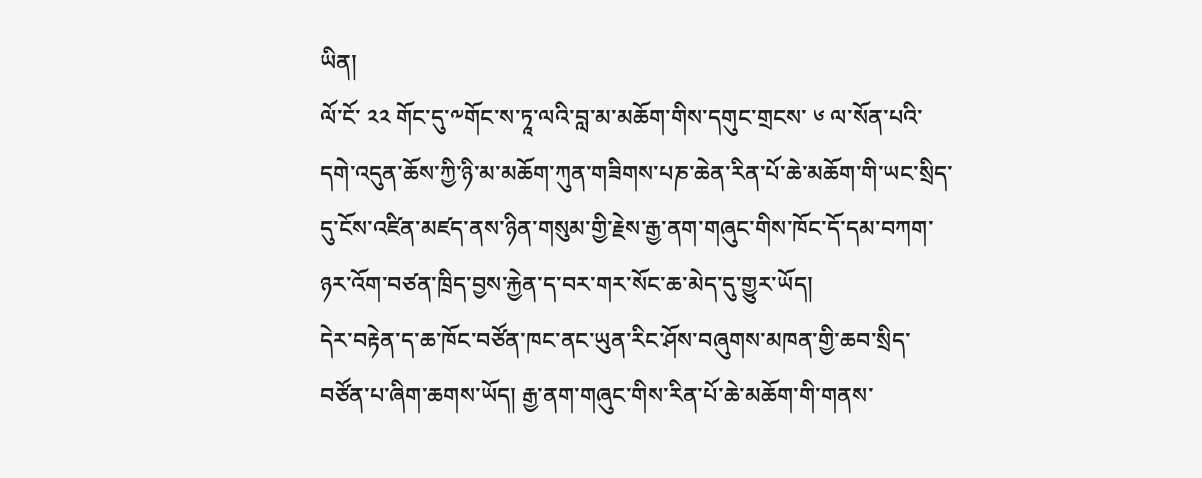ཡིན།
ལོ་ངོ་ ༢༢ གོང་དུ་༸གོང་ས་ཏཱ་ལའི་བླ་མ་མཆོག་གིས་དགུང་གྲངས་ ༦ ལ་སོན་པའི་དགེ་འདུན་ཆོས་ཀྱི་ཉི་མ་མཆོག་ཀུན་གཟིགས་པཎ་ཆེན་རིན་པོ་ཆེ་མཆོག་གི་ཡང་སྲིད་དུ་ངོས་འཛིན་མཛད་ནས་ཉིན་གསུམ་གྱི་རྗེས་རྒྱ་ནག་གཞུང་གིས་ཁོང་དོ་དམ་བཀག་ཉར་འོག་བཙན་ཁྲིད་བྱས་རྐྱེན་ད་བར་གར་སོང་ཆ་མེད་དུ་གྱུར་ཡོད།
དེར་བརྟེན་ད་ཆ་ཁོང་བཙོན་ཁང་ནང་ཡུན་རིང་ཤོས་བཞུགས་མཁན་གྱི་ཆབ་སྲིད་བཙོན་པ་ཞིག་ཆགས་ཡོད། རྒྱ་ནག་གཞུང་གིས་རིན་པོ་ཆེ་མཆོག་གི་གནས་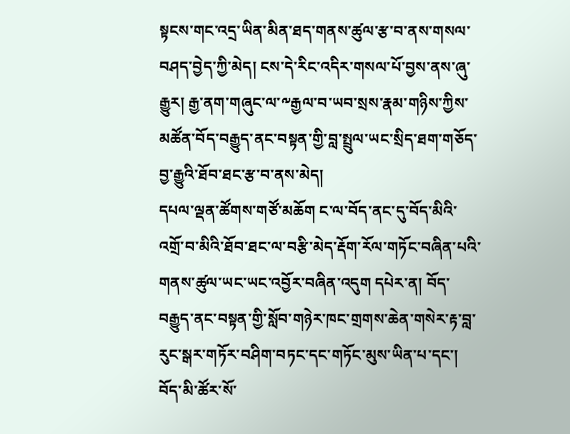སྟངས་གང་འདྲ་ཡིན་མིན་ཐད་གནས་ཚུལ་རྩ་བ་ནས་གསལ་བཤད་བྱེད་ཀྱི་མེད། ངས་དེ་རིང་འདིར་གསལ་པོ་བྱས་ནས་ཞུ་རྒྱུར། རྒྱ་ནག་གཞུང་ལ་༸རྒྱལ་བ་ཡབ་སྲས་རྣམ་གཉིས་ཀྱིས་མཚོན་བོད་བརྒྱུད་ནང་བསྟན་གྱི་བླ་སྤྲུལ་ཡང་སྲིད་ཐག་གཅོད་བྱ་རྒྱུའི་ཐོབ་ཐང་རྩ་བ་ནས་མེད།
དཔལ་ལྡན་ཚོགས་གཙོ་མཆོག ང་ལ་བོད་ནང་དུ་བོད་མིའི་འགྲོ་བ་མིའི་ཐོབ་ཐང་ལ་བརྩི་མེད་རྡོག་རོལ་གཏོང་བཞིན་པའི་གནས་ཚུལ་ཡང་ཡང་འབྱོར་བཞིན་འདུག དཔེར་ན། བོད་བརྒྱུད་ནང་བསྟན་གྱི་སློབ་གཉེར་ཁང་གྲགས་ཆེན་གསེར་རྟ་བླ་རུང་སྒར་གཏོར་བཤིག་བཏང་དང་གཏོང་མུས་ཡིན་པ་དང་། བོད་མི་ཚོར་སོ་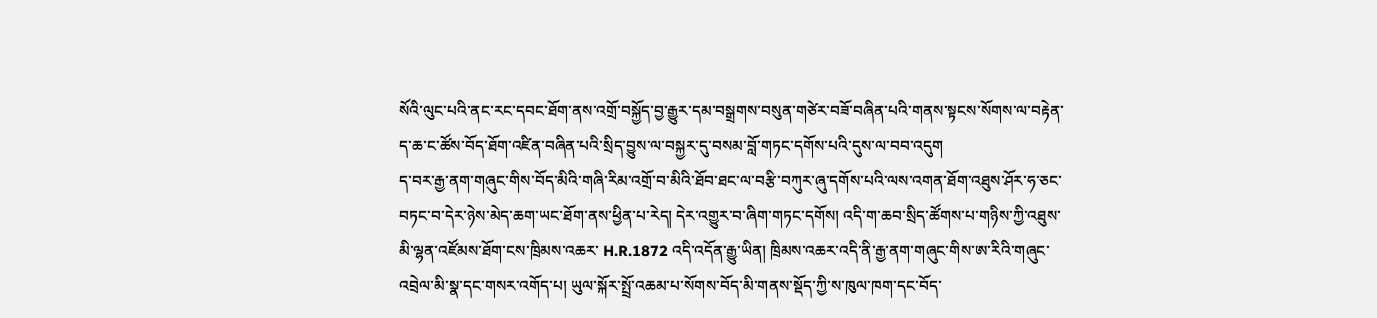སོའི་ལུང་པའི་ནང་རང་དབང་ཐོག་ནས་འགྲོ་བསྐྱོད་བྱ་རྒྱུར་དམ་བསྒྲགས་བསུན་གཙེར་བཟོ་བཞིན་པའི་གནས་སྟངས་སོགས་ལ་བརྟེན་ད་ཆ་ང་ཚོས་བོད་ཐོག་འཛིན་བཞིན་པའི་སྲིད་བྱུས་ལ་བསྐྱར་དུ་བསམ་བློ་གཏང་དགོས་པའི་དུས་ལ་བབ་འདུག
ད་བར་རྒྱ་ནག་གཞུང་གིས་བོད་མིའི་གཞི་རིམ་འགྲོ་བ་མིའི་ཐོབ་ཐང་ལ་བརྩི་བཀུར་ཞུ་དགོས་པའི་ལས་འགན་ཐོག་འཐུས་ཤོར་ཧ་ཅང་བཏང་བ་དེར་ཉེས་མེད་ཆག་ཡང་ཐོག་ནས་ཕྱིན་པ་རེད། དེར་འགྱུར་བ་ཞིག་གཏང་དགོས། འདི་ག་ཆབ་སྲིད་ཚོགས་པ་གཉིས་ཀྱི་འཐུས་མི་ལྷན་འཛོམས་ཐོག་ངས་ཁྲིམས་འཆར་ H.R.1872 འདི་འདོན་རྒྱུ་ཡིན། ཁྲིམས་འཆར་འདི་ནི་རྒྱ་ནག་གཞུང་གིས་ཨ་རིའི་གཞུང་འབྲེལ་མི་སྣ་དང་གསར་འགོད་པ། ཡུལ་སྐོར་སྤྲོ་འཆམ་པ་སོགས་བོད་མི་གནས་སྡོད་ཀྱི་ས་ཁུལ་ཁག་དང་བོད་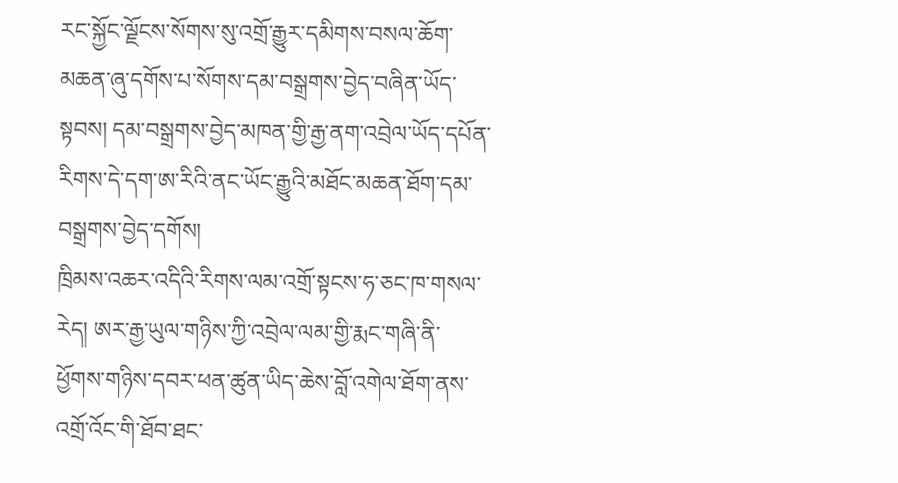རང་སྐྱོང་ལྗོངས་སོགས་སུ་འགྲོ་རྒྱུར་དམིགས་བསལ་ཆོག་མཆན་ཞུ་དགོས་པ་སོགས་དམ་བསྒྲགས་བྱེད་བཞིན་ཡོད་སྟབས། དམ་བསྒྲགས་བྱེད་མཁན་གྱི་རྒྱ་ནག་འབྲེལ་ཡོད་དཔོན་རིགས་དེ་དག་ཨ་རིའི་ནང་ཡོང་རྒྱུའི་མཐོང་མཆན་ཐོག་དམ་བསྒྲགས་བྱེད་དགོས།
ཁྲིམས་འཆར་འདིའི་རིགས་ལམ་འགྲོ་སྟངས་ཧ་ཅང་ཁ་གསལ་རེད། ཨར་རྒྱ་ཡུལ་གཉིས་ཀྱི་འབྲེལ་ལམ་གྱི་རྨང་གཞི་ནི་ཕྱོགས་གཉིས་དབར་ཕན་ཚུན་ཡིད་ཆེས་བློ་འགེལ་ཐོག་ནས་འགྲོ་འོང་གི་ཐོབ་ཐང་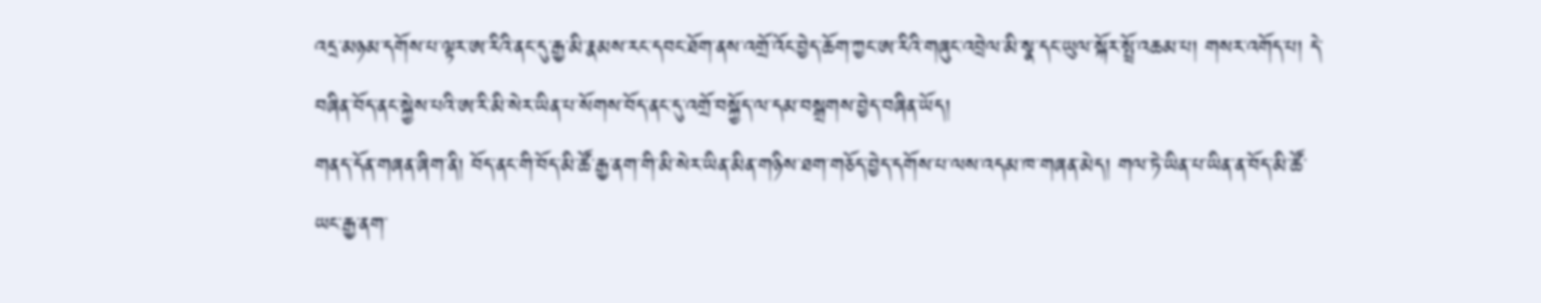འདྲ་མཉམ་དགོས་པ་ལྟར་ཨ་རིའི་ནང་དུ་རྒྱ་མི་རྣམས་རང་དབང་ཐོག་ནས་འགྲོ་འོང་བྱེད་ཆོག་ཀྱང་ཨ་རིའི་གཞུང་འབྲེལ་མི་སྣ་དང་ཡུལ་སྐོར་སྤྲོ་འཆམ་པ། གསར་འགོད་པ། དེ་བཞིན་བོད་ནང་སྐྱེས་པའི་ཨ་རི་མི་སེར་ཡིན་པ་སོགས་བོད་ནང་དུ་འགྲོ་བསྐྱོད་ལ་དམ་བསྒྲགས་བྱེད་བཞིན་ཡོད།
གནད་དོན་གཞན་ཞིག་ནི། བོད་ནང་གི་བོད་མི་ཚོ་རྒྱ་ནག་གི་མི་སེར་ཡིན་མིན་གཉིས་ཐག་གཅོད་བྱེད་དགོས་པ་ལས་འདམ་ཁ་གཞན་མེད། གལ་ཏེ་ཡིན་པ་ཡིན་ན་བོད་མི་ཚོ་ཡང་རྒྱ་ནག་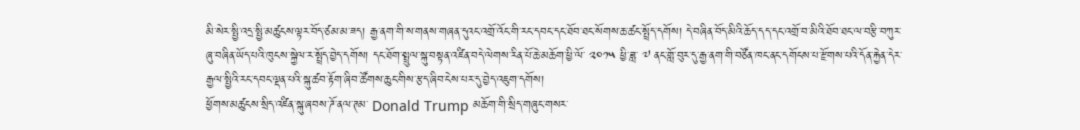མི་སེར་སྤྱི་འདྲ་སྤྱི་མཚུངས་ལྟར་བོད་ཙམ་མ་ཟད། རྒྱ་ནག་གི་ས་གནས་གཞན་དུའང་འགྲོ་འོང་གི་རང་དབང་དང་ཐོབ་ཐང་སོགས་ཆ་ཚང་སྤྲོད་དགོས། དེ་བཞིན་བོད་མིའི་ཆོད་དད་དང་འགྲོ་བ་མིའི་ཐོབ་ཐང་ལ་བརྩི་བཀུར་ཞུ་བཞིན་ཡོད་པའི་ཁུངས་སྐྱེལ་ར་སྤྲོད་བྱེད་དགོས། དང་ཐོག་སྤྲུལ་སྐུ་བསྟན་འཛིན་བདེ་ལེགས་རིན་པོ་ཆེ་མཆོག་ཕྱི་ལོ་ ༢༠༡༥ ཕྱི་ཟླ་ ༧ ནང་གློ་བུར་དུ་རྒྱ་ནག་གི་བཙོན་ཁང་ནང་དགོངས་པ་རྫོགས་པའི་དོན་རྐྱེན་དེར་རྒྱལ་སྤྱིའི་རང་དབང་ལྡན་པའི་སྐུ་ཚབ་རྟོག་ཞིབ་ཚོགས་ཆུང་གིས་རྩད་ཞིབ་ངེས་པར་དུ་བྱེད་འཇུག་དགོས།
ཕྱོགས་མཚུངས་སྲིད་འཛིན་སྐུ་ཞབས་ཌོ་ནལ་ཊམ་ Donald Trump མཆོག་གི་སྲིད་གཞུང་གསར་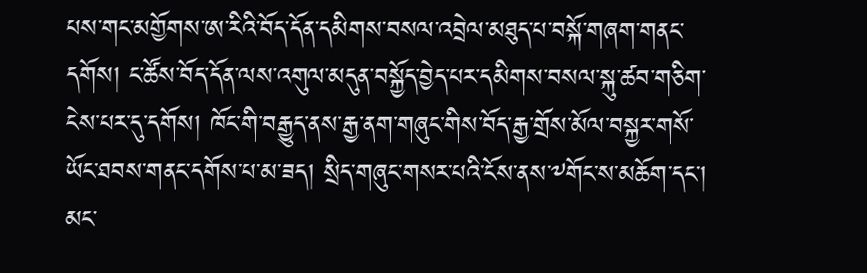པས་གང་མགྱོགས་ཨ་རིའི་བོད་དོན་དམིགས་བསལ་འབྲེལ་མཐུད་པ་བསྐོ་གཞག་གནང་དགོས། ང་ཚོས་བོད་དོན་ལས་འགུལ་མདུན་བསྐྱོད་བྱེད་པར་དམིགས་བསལ་སྐུ་ཚབ་གཅིག་ངེས་པར་དུ་དགོས། ཁོང་གི་བརྒྱུད་ནས་རྒྱ་ནག་གཞུང་གིས་བོད་རྒྱ་གྲོས་མོལ་བསྐྱར་གསོ་ཡོང་ཐབས་གནང་དགོས་པ་མ་ཟད། སྲིད་གཞུང་གསར་པའི་ངོས་ནས་༸གོང་ས་མཆོག་དང་། མང་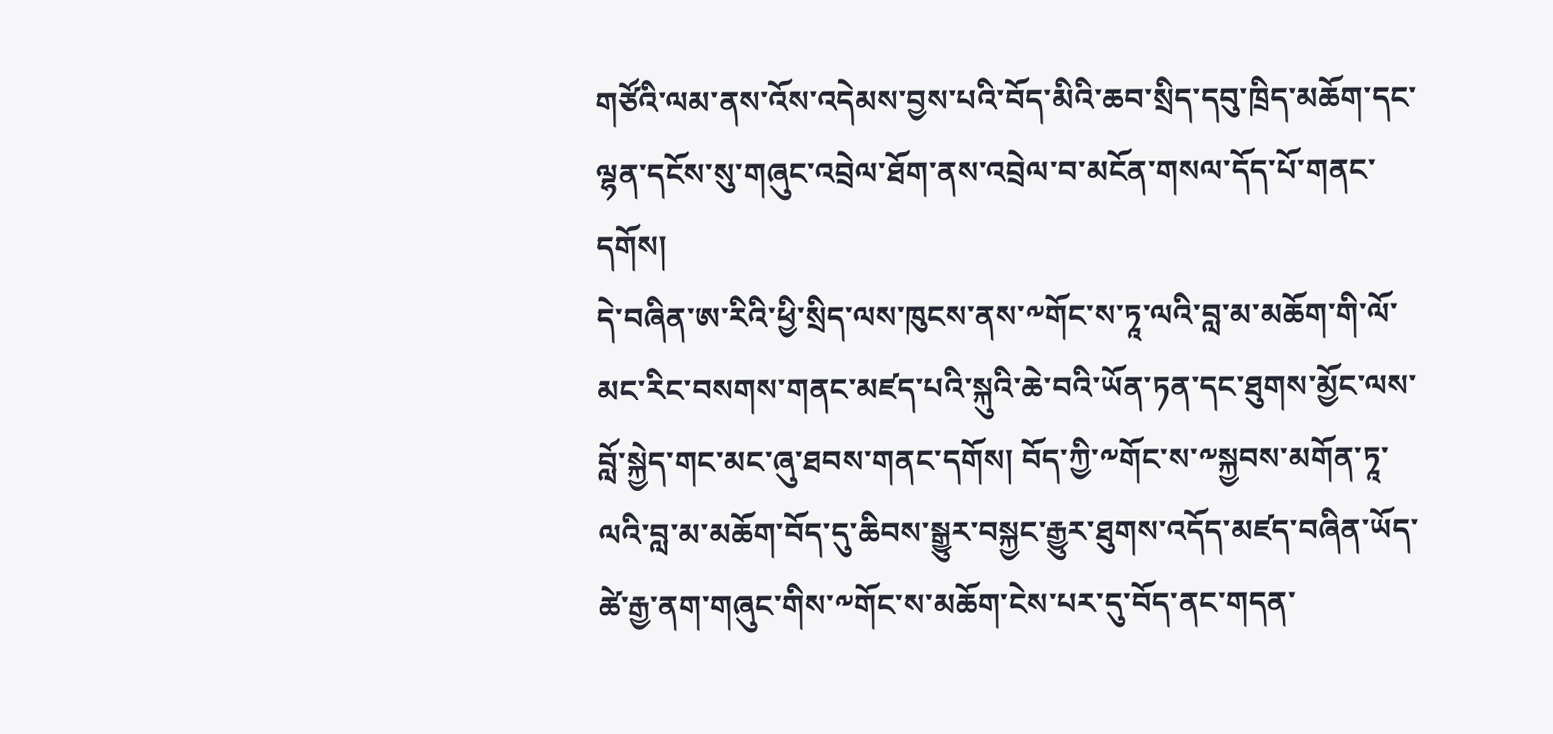གཙོའི་ལམ་ནས་འོས་འདེམས་བྱས་པའི་བོད་མིའི་ཆབ་སྲིད་དབུ་ཁྲིད་མཆོག་དང་ལྷན་དངོས་སུ་གཞུང་འབྲེལ་ཐོག་ནས་འབྲེལ་བ་མངོན་གསལ་དོད་པོ་གནང་དགོས།
དེ་བཞིན་ཨ་རིའི་ཕྱི་སྲིད་ལས་ཁུངས་ནས་༸གོང་ས་ཏཱ་ལའི་བླ་མ་མཆོག་གི་ལོ་མང་རིང་བསགས་གནང་མཛད་པའི་སྐུའི་ཆེ་བའི་ཡོན་ཏན་དང་ཐུགས་མྱོང་ལས་བློ་སྐྱེད་གང་མང་ཞུ་ཐབས་གནང་དགོས། བོད་ཀྱི་༸གོང་ས་༸སྐྱབས་མགོན་ཏཱ་ལའི་བླ་མ་མཆོག་བོད་དུ་ཆིབས་སྒྱུར་བསྐྱང་རྒྱུར་ཐུགས་འདོད་མཛད་བཞིན་ཡོད་ཚེ་རྒྱ་ནག་གཞུང་གིས་༸གོང་ས་མཆོག་ངེས་པར་དུ་བོད་ནང་གདན་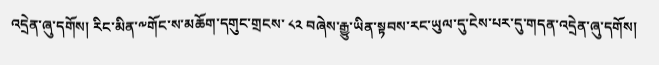འདྲེན་ཞུ་དགོས། རིང་མིན་༸གོང་ས་མཆོག་དགུང་གྲངས་ ༨༢ བཞེས་རྒྱུ་ཡིན་སྟབས་རང་ཡུལ་དུ་ངེས་པར་དུ་གདན་འདྲེན་ཞུ་དགོས།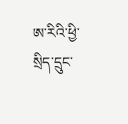ཨ་རིའི་ཕྱི་སྲིད་དྲུང་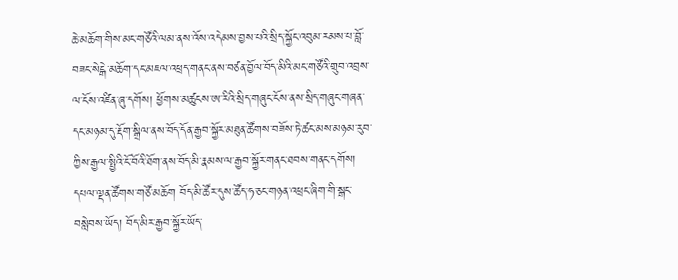ཆེ་མཆོག་གིས་མང་གཙོའི་ལམ་ནས་འོས་འདེམས་བྱས་པའི་སྲིད་སྐྱོང་འབུམ་རམས་པ་བློ་བཟང་སེངྒེ་མཆོག་དང་མཇལ་འཕྲད་གནང་ནས་བཙན་བྱོལ་བོད་མིའི་མང་གཙོའི་གྲུབ་འབྲས་ལ་ངོས་འཛིན་ཞུ་དགོས། ཕྱོགས་མཚུངས་ཨ་རིའི་སྲིད་གཞུང་ངོས་ནས་སྲིད་གཞུང་གཞན་དང་མཉམ་དུ་རྡོག་སྒྲིལ་ནས་བོད་དོན་རྒྱབ་སྐྱོར་མཐུན་ཚོགས་བཟོས་ཏེ་ཚང་མས་མཉམ་རུབ་ཀྱིས་རྒྱལ་སྤྱིའི་ངོ་བོའི་ཐོག་ནས་བོད་མི་རྣམས་ལ་རྒྱབ་སྐྱོར་གནང་ཐབས་གནང་དགོས།
དཔལ་ལྡན་ཚོགས་གཙོ་མཆོག བོད་མི་ཚོར་དུས་ཚོད་ཧ་ཅང་གཉན་འཕྲང་ཞིག་གི་སྒང་བསླེབས་ཡོད། བོད་མིར་རྒྱབ་སྐྱོར་ཡོད་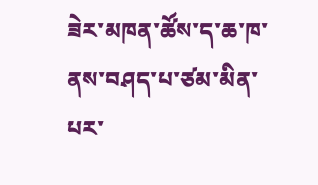ཟེར་མཁན་ཚོས་ད་ཆ་ཁ་ནས་བཤད་པ་ཙམ་མིན་པར་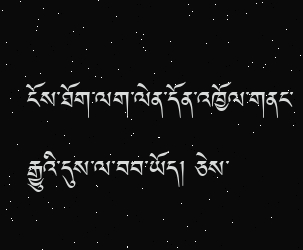ངོས་ཐོག་ལག་ལེན་དོན་འཁྱོལ་གནང་རྒྱུའི་དུས་ལ་བབ་ཡོད། ཅེས་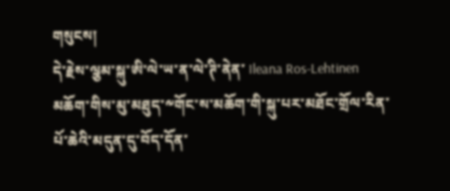གསུངས།
དེ་རྗེས་ལྕམ་སྐུ་ཨི་ལེ་ཡ་ན་ལེ་ཊི་ནེན་ Ileana Ros-Lehtinen མཆོག་གིས་མུ་མཐུད་༸གོང་ས་མཆོག་གི་སྐུ་པར་མཐོང་གྲོལ་རིན་པོ་ཆེའི་མདུན་དུ་བོད་དོན་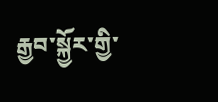རྒྱབ་སྐྱོར་གྱི་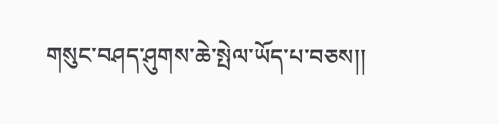གསུང་བཤད་ཤུགས་ཆེ་སྤེལ་ཡོད་པ་བཅས།།